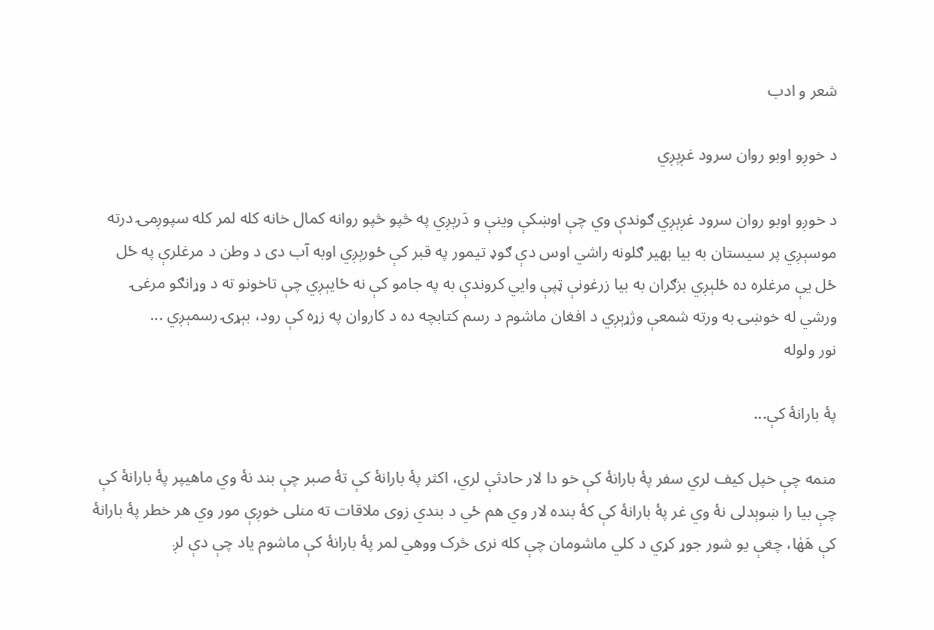شعر و ادب

د خوږو اوبو روان سرود غږېږي

د خوږو اوبو روان سرود غږېږي ګوندې وي چې اوښکې وینې و دَرېږي په څپو څپو روانه کمال خانه کله لمر کله سپوږمۍ درته موسېږي پر سیستان به بیا بهیر ګلونه راشي اوس دې ګوډ تیمور په قبر کې ځورېږي اوبه آب دی د وطن د مرغلرې په ځل ځل یې مرغلره ده ځلېږي بزګران به بیا زرغونې ټپې وایي کروندې به په جامو کې نه ځایېږي چې تاخونو ته د وړانګو مرغۍ ورشي له خوښۍ به ورته شمعې وژړېږي د افغان ماشوم د رسم کتابچه ده د کاروان په زړه کې رود، بېړۍ رسمېږي ...
نور ولوله

پۀ بارانۀ کې...

منمه چې خپل کیف لري سفر پۀ بارانۀ کې خو دا لار حادثې لري، اکثر پۀ بارانۀ کې تۀ صبر چې بند نۀ وي ماهیپر پۀ بارانۀ کې چې بیا را ښوېدلی نۀ وي غر پۀ بارانۀ کې کۀ بنده لار وي هم ځي د بندي زوی ملاقات ته منلی خوږې مور وي هر خطر پۀ بارانۀ کې هَهٰا، چغې یو شور جوړ کړي د کلي ماشومان چې کله نری څرک ووهي لمر پۀ بارانۀ کې ماشوم یاد چې دې لږ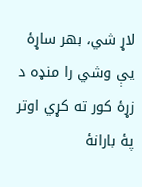لاړ شي، بهر ساړۀ یې وشي را منډه د زړۀ کور ته کړي اوتر پۀ بارانۀ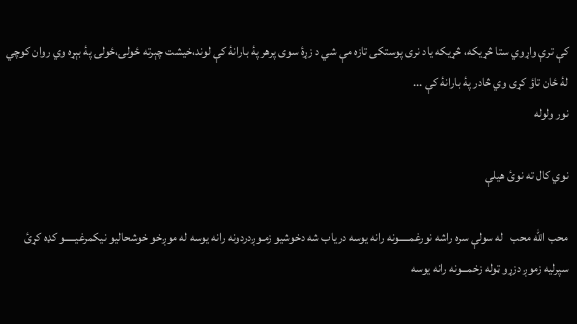کې ترې واړوي ستا څړیکه، څړیکه یاد نری پوستکی تازه مې شي د زړۀ سوی پرهر پۀ بارانۀ کې لوند،خیشت چېرته ځولۍ،ځولۍ پۀ بېړه وي روان کوچي لۀ ځان تاؤ کړی وي څادر پۀ بارانۀ کې ...
نور ولوله

نوي کال ته نوئ هیلې

محب الله محب   له سولې سره راشه نورغمـــــونه رانه یوسه دریاب شه دخوشیو زمـوږدردونه رانه یوسه له موږخو خوشحاليو نیکمرغیـــــو کډه کړئ سپرلیه زموږ دزړو ټوله زخمـــونه رانه یوسه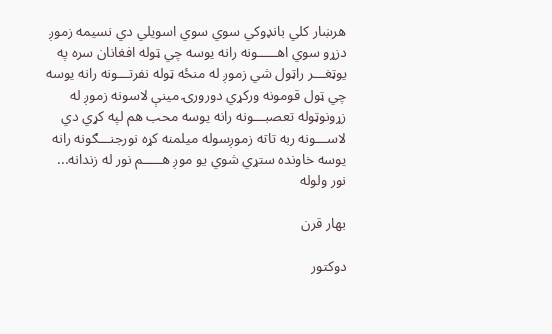هرښار کلي بانډوکي سوي سوي اسویلي دي نسیمه زموږ دزړو سوي اهـــــونه رانه یوسه چي ټوله افغانان سره په یوټغـــر راټول شي زموږ له منځه ټوله نفرتـــونه رانه یوسه چي ټول قومونه ورکړي دورورۍ مینې لاسونه زموږ له زړونوټوله تعصبـــونه رانه یوسه محب هم لپه کړي دي لاســـونه ربه تاته زموږسوله میلمنه کړه نورجنـــګونه رانه یوسه خاونده ستړي شوي یو موږ هـــــم نور له زندانه...
نور ولوله

بهار قرن

دوکتور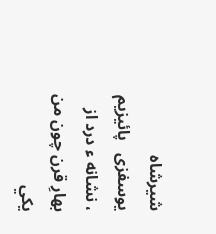شيرشاه يوسفزی   پائيزيم ، نشانه ء درد از بهارِ قرن چون من يكي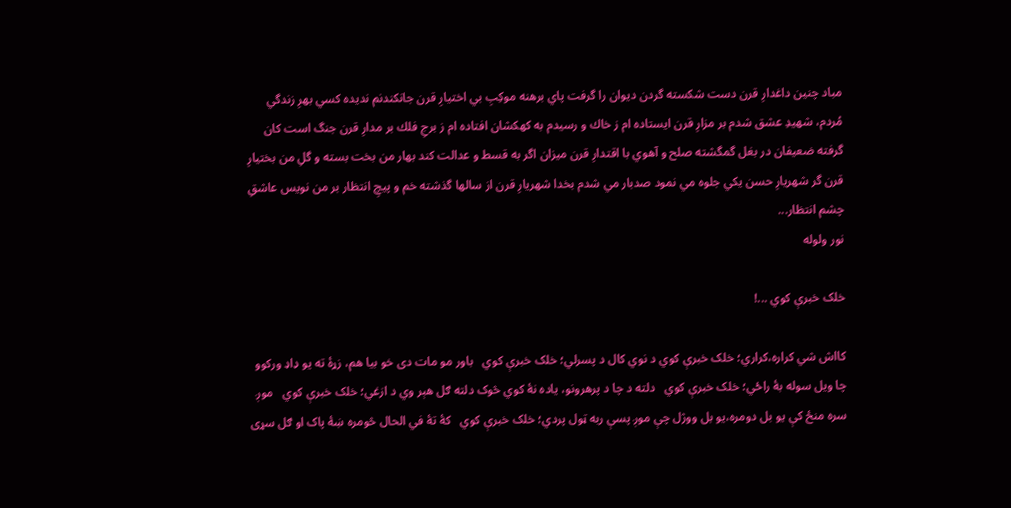مباد چنين داغدارِ قرن دست شكسته گردن ديوان را گرفت پاي برهنه موكِبِ بي اختيارِ قرن جانكندنم نديده كسي بهرِ زندگي مُردم، شهيدِ عشق شدم بر مزارِ قرن ايستاده ام ز خاك و رسيدم به كهكشان افتاده ام ز برجِ فلك بر مدارِ قرن جنگ است كان گرفته ضعيفان در بغل گمگشته صلح و آهوي با اقتدارِ قرن ميزان اگر به قسط و عدالت كند بهار من بخت بسته و گلِ من بختيارِ قرن گر شهريارِ حسن يكي جلوه مي نمود صدبار مي شدم بخدا شهريارِ قرن از سالها گذشته خم و پيچِ انتظار بر من نويس عاشقِ چشم انتظار...
نور ولوله

خلک خبرې کوي ...!

کااش شي کراره،کراري؛ خلک خبرې کوي د نوي کال د پسرلي؛ خلک خبرې کوي   باور مو مات دی خو بیا هم، زړۀ ته یو ډاډ ورکوو چا ویل سوله بۀ راځي؛ خلک خبرې کوي   دلته د چا د پرهرونو، یاده نۀ کوي څوک دلته ګل هېر وي د ازغي؛ خلک خبرې کوي   موږ سره منځ کې یو بل دومره،یو بل ووژل چې موږ پسې ربه ټول پردي؛ خلک خبرې کوي   کۀ تۀ في الحال څومره ښۀ پاک او ګل سړی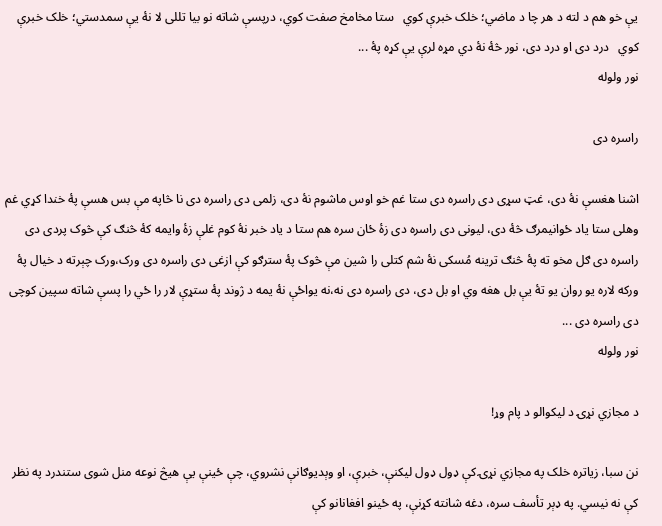یې خو هم د لته د هر چا د ماضي؛ خلک خبرې کوي   ستا مخامخ صفت کوي، درپسې شاته نو بیا تللی لا نۀ یې سمدستي؛ خلک خبرې کوي   درد دی او درد دی، نور څۀ نۀ دي مړه لرې یې کړه پۀ ...
نور ولوله

راسره دی

اشنا هغسې نۀ دی، غټ سړی دی راسره دی ستا غم خو اوس ماشوم نۀ دی، زلمی دی راسره دی نا څاپه مې بس هسې پۀ خندا کړي غم وهلی ستا یاد ځوانیمرګ څۀ دی، لیونی دی راسره دی زۀ ځان سره هم ستا د یاد خبر نۀ کوم غلې زۀ وایمه کۀ څنګ کې څوک پردی دی راسره دی ګل مخو ته پۀ څنګ ترینه مُسکی نۀ شم کتلی را شین مې څوک پۀ سترګو کې ازغی دی راسره دی ورک،ورک چېرته د خیال پۀ ورکه لاره یو روان یو تۀ یې بل هغه وي او بل دی، دی راسره دی نه،نه یواځې نۀ یمه د ژوند پۀ ستړې لار را ځي را پسې شاته سپین کوچی دی راسره دی ...
نور ولوله

د مجازي نړۍ د لیکوالو د پام وړ!

نن سبا، زیاتره خلک په مجازي نړۍ کې ډول ډول لیکنې، خبرې، او وېدیوګانې نشروي، چې ځینې یې هیڅ نوعه منل شوی ستندرد په نظر کې نه نیسي. په ډېر تأسف سره، دغه شانته کړنې، په ځینو افغانانو کې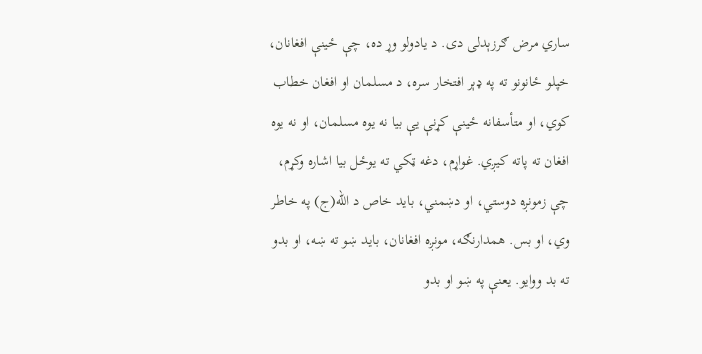ساري مرض ګرزېدلی دی. د یادولو وړ ده، چې ځینې افغانان، خپلو ځانونو ته په ډېر افتخار سره، د مسلمان او افغان خطاب کوي، او متأسفانه ځینې کړنې یې بیا نه یوه مسلمان، او نه یوه افغان ته پاته کیږي. غواړم، دغه ټکي ته یوځل بیا اشاره وکړم، چې زمونږه دوستي، او دښمني، باید خاص د الله(ج) په خاطر وي، او بس. همدارنګه، مونږه افغانان، باید ښو ته ښه، او بدو ته بد ووایو. یعنې په ښو او بدو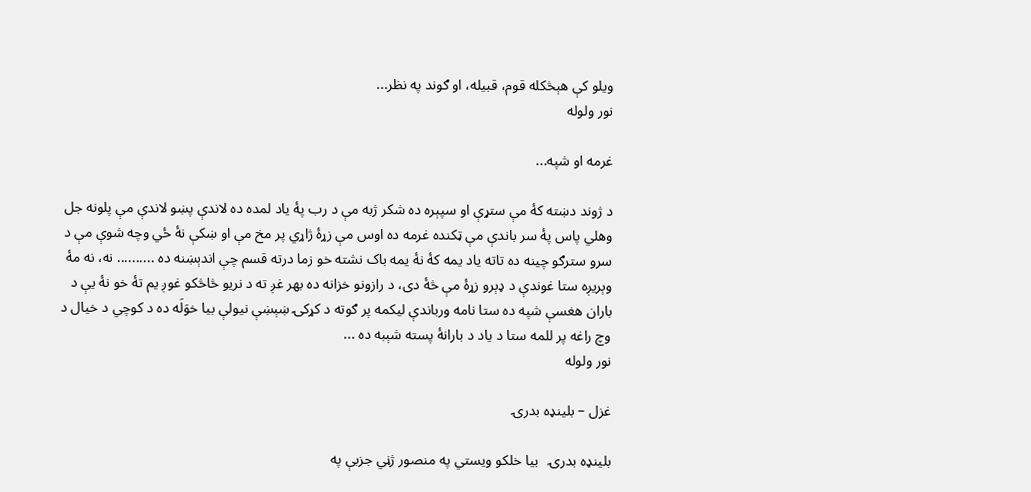ویلو کې هېڅکله قوم، قبیله، او ګوند په نظر...
نور ولوله

غرمه او شپه...

د ژوند دښته کۀ مې ستړې او سپېره ده شکر ژبه مې د رب پۀ یاد لمده ده لاندې پښو لاندې مې پلونه جل وهلي پاس پۀ سر باندې مې ټکنده غرمه ده اوس مې زړۀ ژاړي پر مخ مې او ښکې نۀ ځي وچه شوې مې د سرو سترګو چینه ده تاته یاد یمه کۀ نۀ یمه باک نشته خو زما درته قسم چې اندېښنه ده .......... نه، نه مۀ وېریږه ستا غوندې د ډېرو زړۀ مې څۀ دی، د رازونو خزانه ده بهر غږ ته د نریو څاڅکو غوږ یم تۀ خو نۀ یې د باران هغسې شپه ده ستا نامه ورباندې لیکمه پر ګوته د کړکۍ ښېښې نیولې بیا خوَلَه ده د کوچي د خیال د وچ راغه پر للمه ستا د یاد د بارانۀ پسته شېبه ده ...
نور ولوله

غزل – بلينډه بدرۍ

بلينډه بدرۍ   بيا خلکو ويستي په منصور ژڼي جزبې په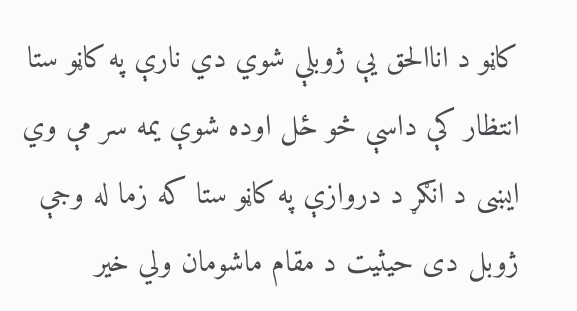کاڼو د اناالحق يې ژوبلې شوي دي نارې په کاڼو ستا انتظار کې داسې څو ځل اوده شوې يمه سر مې وي ايښی د انګړ د دروازې په کاڼو ستا که زما له وجې ژوبل دی حيثيت د مقام ماشومان ولي خير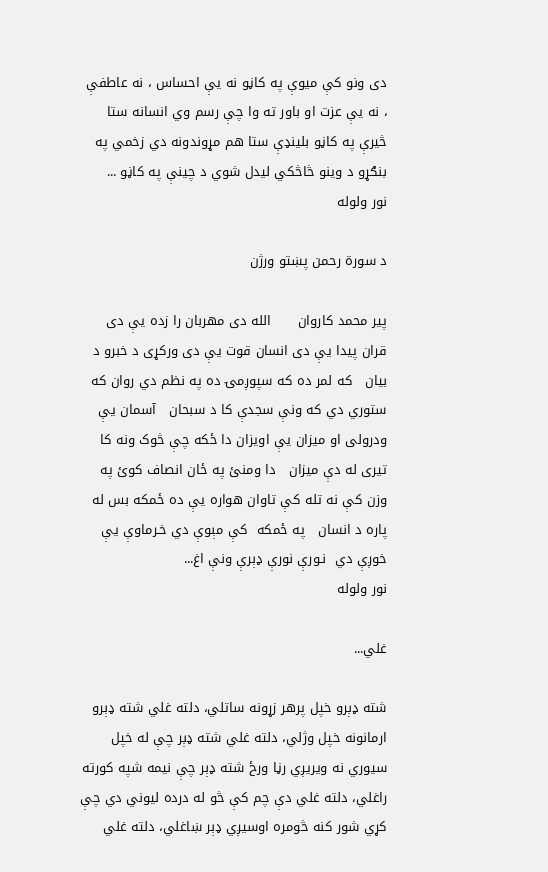دی ونو کې ميوې په کاڼو نه يې احساس ، نه عاطفې ، نه يې عزت او باور ته وا چې رسم وي انسانه ستا څيرې په کاڼو بلينډې ستا هم مړوندونه دي زخمي په بنګړو د وينو څاڅکي ليدل شوي د چينې په کاڼو ...
نور ولوله

د سورة رحمن پښتو ورژن

پير محمد کاروان      الله دی مهربان را زده يې دی قران پيدا يې دی انسان قوت يې دی ورکړی د خبرو د بيان   که لمر ده که سپوږمۍ ده په نظم دي روان که ستوري دي که ونې سجدې کا د سبحان   آسمان يې ودرولی او ميزان يې اويزان دا ځکه چې څوک ونه کا تيری له دې ميزان   دا ومنئ په ځان انصاف کوئ په وزن کې نه تله کې تاوان هواره يې ده ځمکه بس له پاره د انسان   په ځمکه  کې مېوې دي خـرماوې يې خوږې دي  نـورې نورې ډېرې ونې اغ...
نور ولوله

غلي...

شته ډېرو خپل پرهر زړونه ساتلي، دلته غلي شته ډېرو ارمانونه خپل وژلي، دلته غلي شته ډېر چې له خپل سیوري نه ویریږي رڼا ورځ شته ډېر چې نیمه شپه کورته راغلي، دلته غلي دې چم کې څو له درده لیوني دي چې کړي شور کنه څومره اوسیږي ډېر ښاغلي، دلته غلي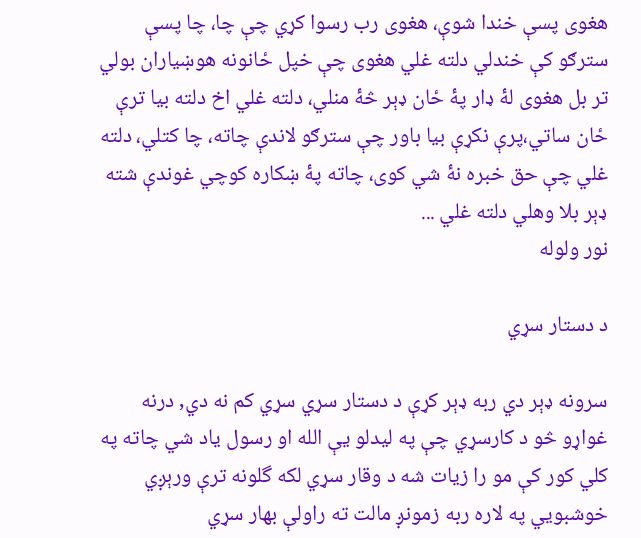هغوی پسې خندا شوې، هغوی رب رسوا کړي چې چا، چا پسې سترګو کې خندلي دلته غلي هغوی چې خپل ځانونه هوښیاران بولي تر بل هغوی لۀ ډار پۀ ځان ډېر څۀ منلي، دلته غلي اخ دلته بیا ترې ځان ساتي،پرې نکړې بیا باور چې سترګو لاندې چاته، چا کتلي، دلته غلي چې حق خبره نۀ شي کوی، چاته پۀ ښکاره کوچي غوندې شته ډېر بلا وهلي دلته غلي ...
نور ولوله

د دستار سړي

سرونه ډېر دي ربه ډېر کړې د دستار سړي سړي کم نه دي, درنه غواړو څو د کارسړي چې په ليدلو يې الله او رسول ياد شي چاته په کلي کور کې مو را زيات شه د وقار سړي لکه گلونه ترې ورېږي خوشبويي په لاره ربه زمونږ مالت ته راولې بهار سړي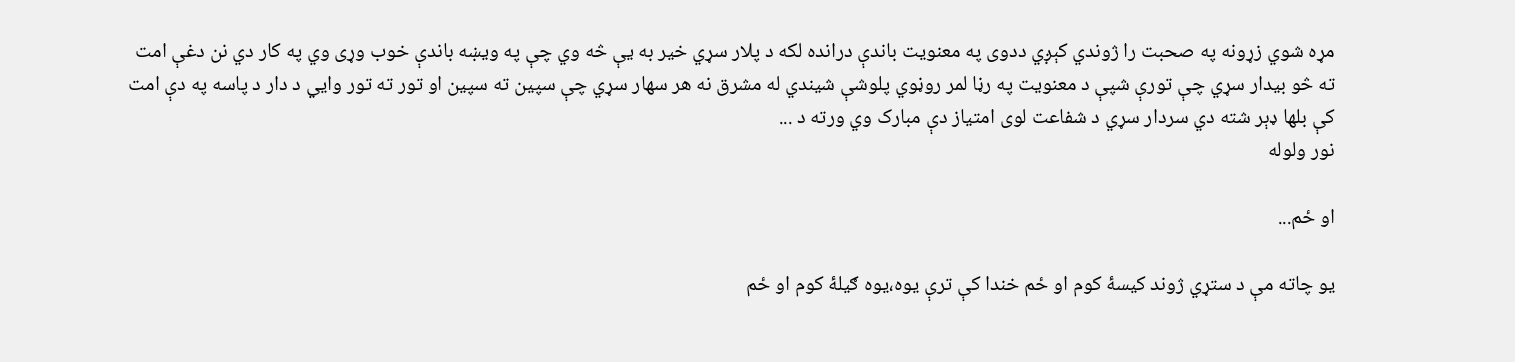مړه شوي زړونه په صحبت را ژوندي کېږي ددوی په معنويت باندې درانده لکه د پلار سړي خير به يې څه وي چې په ويښه باندې خوب وړی وي په کار دي نن دغې امت ته څو بیدار سړي چې تورې شپې د معنويت په رڼا لمر روڼوي پلوشې شيندي له مشرق نه هر سهار سړي چې سپين ته سپين او تور ته تور وايي د دار د پاسه په دې امت کې بلها ډېر شته دي سردار سړي د شفاعت لوی امتياز دې مبارک وي ورته د ...
نور ولوله

او ځم...

یو چاته مې د ستړي ژوند کیسۀ کوم او ځم خندا کې ترې یوه،یوه ګیلۀ کوم او ځم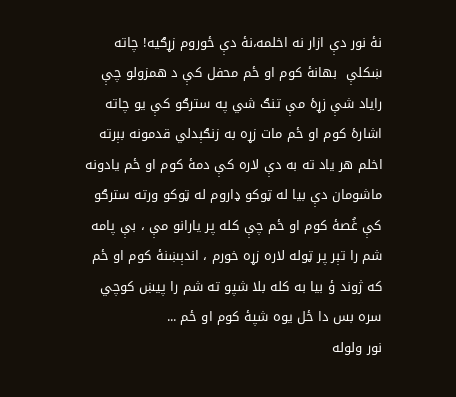نۀ نور دې ازار نه اخلمه،نۀ دې ځوروم زړګیه! چاته ښکلې  بهانۀ کوم او ځم محفل کې د همزولو چې رایاد شې زړۀ مې تنګ شي په سترګو کې یو چاته اشارۀ کوم او ځم مات زړه به زنګېدلي قدمونه بېرته اخلم هر یاد ته به دې لاره کې دمۀ کوم او ځم یادونه ماشومان دې بیا له ټوکو ډاروم له ټوکو ورته سترګو کې غُصۀ کوم او ځم چې کله پر یارانو مې ، بې پامه شم را تېر پر ټوله لاره زړه خورم ، اندېښنۀ کوم او ځم که ژوند ؤ بیا به کله بلا شپو ته شم را پیښ کوچي سره بس دا ځل یوه شپۀ کوم او ځم ...
نور ولوله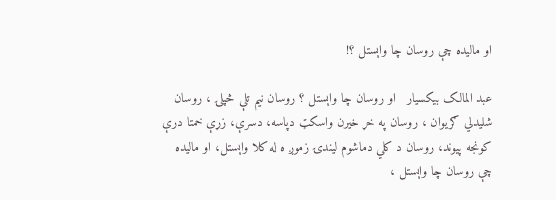او ماليده چې روسان چا واېستل ؟!

عبد المالک بیکسیار   او روسان چا واېستل ؟ روسان نيم تلې څپلۍ ، روسان شليدلي ګريوان ، روسان په خړ خيرن واسكټ دپاسه، دسرې، زړې خمتا درې كونجه پيوند، روسان د كلي دماشوم ليندۍ زموږ ه له كلا واېستل، او ماليده چې روسان چا واېستل ،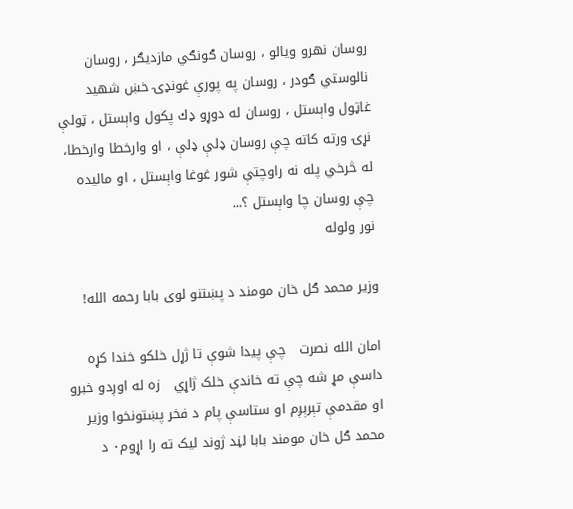روسان نهرو ويالو ، روسان ګونګي مازديګر ، روسان نالوستي ګودر ، روسان په پورې غونډۍ خښ شهيد غاټول واېستل ، روسان له دوړو ډك پكول واېستل ، ټولې نړۍ ورته كاته چې روسان ډلې ډلې ، او وارخطا وارخطا، له څرخي پله نه راوچتې شور غوغا واېستل ، او ماليده چې روسان چا واېستل ؟...
نور ولوله

وزير محمد ګل خان مومند د پښتنو لوی بابا رحمه الله!

امان الله نصرت   چې پيدا شوې تا ژړل خلکو خندا کړه داسې مړ شه چې ته خاندې خلک ژاړي   زه له اوږدو خبرو او مقدمې تېرېږم او ستاسې پام د فخر پښتونخوا وزير محمد ګل خان مومند بابا لڼد ژوند ليک ته را اړوم۰ د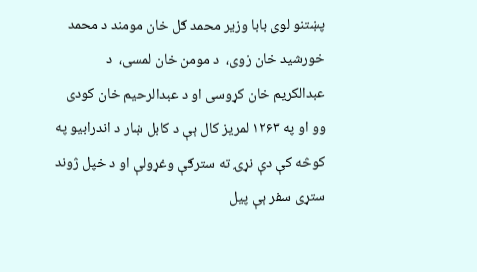پښتنو لوی بابا وزير محمد ګل خان مومند د محمد خورشيد خان زوی،  د مومن خان لمسی،  د عبدالکريم خان کړوسی او د عبدالرحيم خان کودی وو او په ۱۲۶۳ لمريز کال ېې د کابل ښار د اندرابيو په کوڅه کې دې نړۍ ته سترګې وغړولې او د خپل ژوند ستړی سفر ېې پيل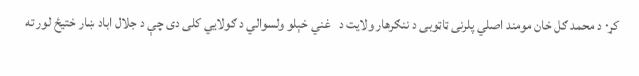کړ۰ د محمد ګل خان مومند اصلي پلرنی ټاټوبی د ننګرهار ولايت د   غني خېلو ولسوالي د ګولايي کلی دی چې د جلال اباد ښار ختيځ لور ته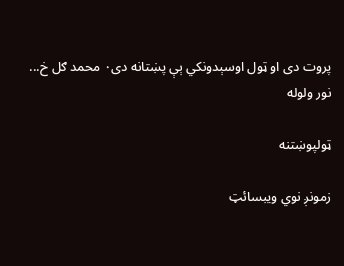پروت دی او ټول اوسېدونکي ېې پښتانه دی۰ محمد ګل خ...
نور ولوله

ټولپوښتنه

زمونږ نوي ویبسائټ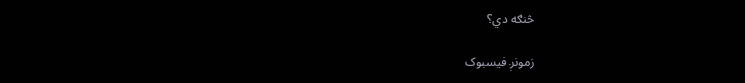څنګه دي؟

زمونږ فيسبوک